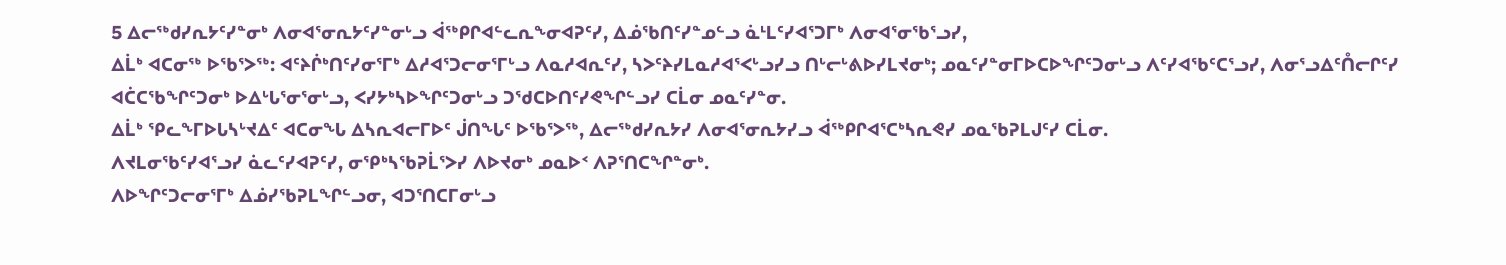5 ᐃᓕᖅᑯᓯᕆᔭᑦᓯᓐᓂᒃ ᐱᓂᐊᕐᓂᕆᔭᑦᓯᓐᓂᒡᓗ ᐋᖅᑭᒋᐊᓪᓚᕆᖕᓂᐊᕈᑦᓯ, ᐃᓅᖃᑎᑦᓯᓐᓄᓪᓗ ᓈᒻᒪᑦᓯᐊᕐᑐᒥᒃ ᐱᓂᐊᕐᓂᖃᕐᓗᓯ,
ᐃᒫᒃ ᐊᑕᓂᖅ ᐅᖃᕐᐳᖅ: ᐊᑦᔨᒌᒃᑎᑦᓯᓂᕐᒥᒃ ᐃᓱᐊᕐᑐᓕᓂᕐᒥᒡᓗ ᐱᓇᓱᐊᕆᑦᓯ, ᓴᐳᑦᔨᓯᒪᓇᓱᐊᕐᐸᒡᓗᓯᓗ ᑎᒡᓕᒡᕕᐅᓯᒪᔪᓂᒃ; ᓄᓇᑦᓯᓐᓂᒥᐅᑕᐅᖏᑦᑐᓂᒡᓗ ᐱᑦᓯᐊᖃᑦᑕᕐᓗᓯ, ᐱᓂᕐᓗᐃᑦᑍᓕᒋᑦᓯ ᐊᑖᑕᖃᖏᑦᑐᓂᒃ ᐅᐃᒡᒐᕐᓂᕐᓂᒡᓗ, ᐸᓯᔭᒃᓴᐅᖏᑦᑐᓂᒡᓗ ᑐᖁᑕᐅᑎᑦᓯᕙᖏᓪᓗᓯ ᑕᒫᓂ ᓄᓇᑦᓯᓐᓂ.
ᐃᒫᒃ ᕿᓚᖕᒥᐅᒐᓴᒡᔪᐃᑦ ᐊᑕᓂᖓ ᐃᓴᕆᐊᓕᒥᐅᑦ ᒎᑎᖓᑦ ᐅᖃᕐᐳᖅ, ᐃᓕᖅᑯᓯᕆᔭᓯ ᐱᓂᐊᕐᓂᕆᔭᓯᓗ ᐋᖅᑭᒋᐊᕐᑕᒃᓴᕆᕙᓯ ᓄᓇᖃᕈᒪᒍᑦᓯ ᑕᒫᓂ.
ᐱᔪᒪᓂᖃᑦᓯᐊᕐᓗᓯ ᓈᓚᑦᓯᐊᕈᑦᓯ, ᓂᕿᒃᓴᖃᕈᒫᕐᐳᓯ ᐱᐅᔪᓂᒃ ᓄᓇᐅᑉ ᐱᕈᕐᑎᑕᖏᓐᓂᒃ.
ᐱᐅᖏᑦᑐᓕᓂᕐᒥᒃ ᐃᓅᓯᖃᕈᒪᖏᓪᓗᓂ, ᐊᑐᕐᑎᑕᒥᓂᒡᓗ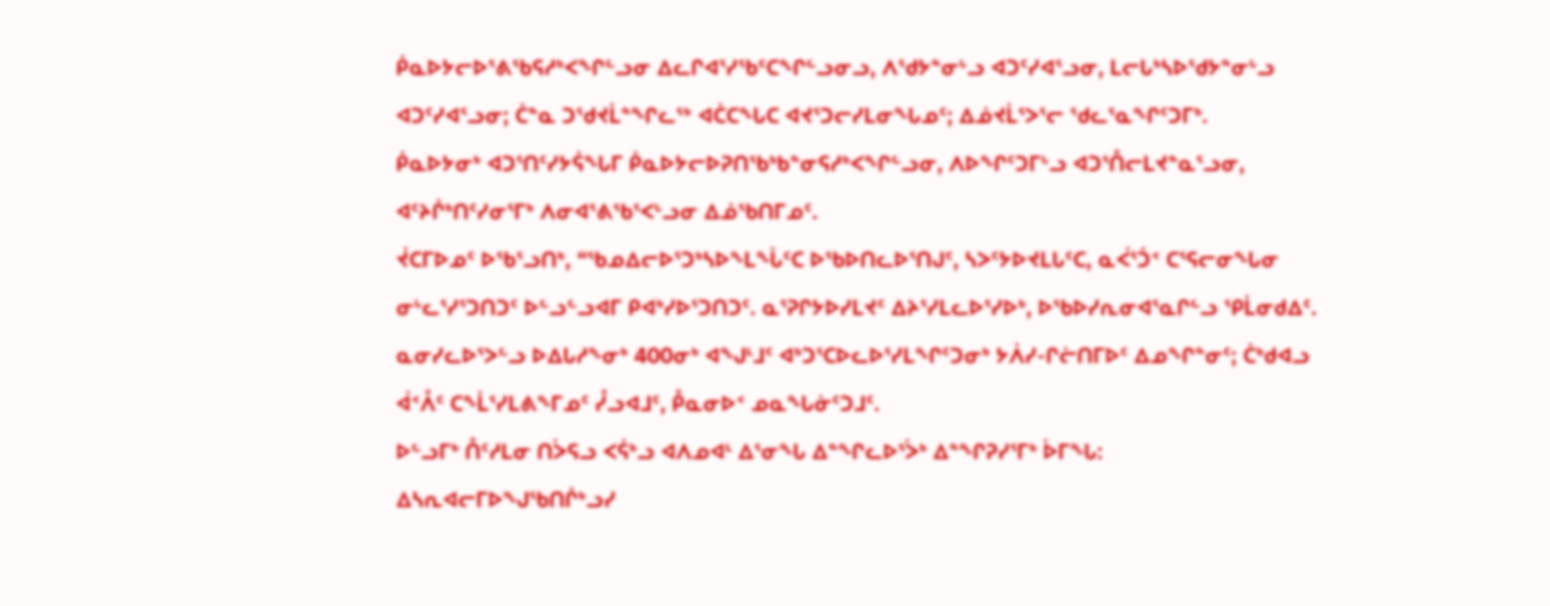ᑮᓇᐅᔭᓕᐅᕐᕕᖃᕋᓱᒃᐸᖏᓪᓗᓂ ᐃᓚᒋᐊᕐᓯᖃᑦᑕᖏᓪᓗᓂᓗ, ᐱᖁᔭᓐᓂᒡᓗ ᐊᑐᑦᓯᐊᕐᓗᓂ, ᒪᓕᒐᒃᓴᐅᖁᔭᓐᓂᒡᓗ ᐊᑐᑦᓯᐊᕐᓗᓂ; ᑖᓐᓇ ᑐᖁᔪᒫᓐᖏᓚᖅ ᐊᑖᑕᖓᑕ ᐊᔪᕐᑐᓕᓯᒪᓂᖓᓄᑦ; ᐃᓅᔪᒫᕐᐳᕐᓕ ᖁᓚᕐᓇᖏᑦᑐᒥᒃ.
ᑮᓇᐅᔭᓂᒃ ᐊᑐᕐᑎᑦᓯᔭᕌᖓᒥ ᑮᓇᐅᔭᓕᐅᕈᑎᖃᒃᑲᓐᓂᕋᓱᒃᐸᖏᓪᓗᓂ, ᐱᐅᖏᑦᑐᒥᒡᓗ ᐊᑐᕐᑍᓕᒪᔪᓐᓇᕐᓗᓂ, ᐊᑦᔨᒌᒃᑎᑦᓯᓂᕐᒥᒃ ᐱᓂᐊᕐᕕᖃᕐᐸᒡᓗᓂ ᐃᓅᖃᑎᒥᓄᑦ.
ᔫᑕᒥᐅᓄᑦ ᐅᖃᕐᓗᑎᒃ, “ᖃᓄᐃᓕᐅᕐᑐᒃᓴᐅᖕᒪᖔᑦᑕ ᐅᖃᐅᑎᓚᐅᕐᑎᒍᑦ, ᓴᐳᑦᔭᐅᔪᒪᒐᑦᑕ, ᓇᐹᕐᑑᑉ ᑕᕐᕋᓕᓂᖓᓂ ᓂᒡᓚᕐᓯᕐᑐᑎᑐᑦ ᐅᓪᓗᓪᓗᐊᒥ ᑭᐊᒃᓯᐅᕐᑐᑎᑐᑦ. ᓇᕐᕈᒋᔭᐅᓯᒪᔪᑦ ᐃᔨᕐᓯᒪᓚᐅᕐᓯᐅᒃ, ᐅᖃᐅᓯᕆᓂᐊᕐᓇᒋᓪᓗ ᕿᒫᓂᑯᐃᑦ.
ᓇᓂᓯᓚᐅᕐᐳᓪᓗ ᐅᐃᒐᓱᖕᓂᒃ 400ᓂᒃ ᐊᖑᒻᒧᑦ ᐊᒃᑐᕐᑕᐅᓚᐅᕐᓯᒪᖏᑦᑐᓂᒃ ᔭᐲᓯ-ᒋᓖᑎᒥᐅᑦ ᐃᓄᖏᓐᓂᑦ; ᑖᒃᑯᐊᓗ ᐋᑉᐰᑦ ᑕᖕᒫᕐᓯᒪᕕᖕᒥᓄᑦ ᓮᓗᐊᒧᑦ, ᑬᓇᓂᐅᑉ ᓄᓇᖓᓃᑦᑐᒧᑦ.
ᐅᓪᓗᒥᒃ ᑍᑦᓱᒪᓂ ᑎᐴᕋᓗ ᐸᕌᒃᓗ ᐊᐱᓄᐊᒻ ᐃᕐᓂᖓ ᐃᓐᖏᓚᐅᕐᐴᒃ ᐃᓐᖏᕈᓯᕐᒥᒃ ᐆᒥᖓ:
ᐃᓴᕆᐊᓕᒥᐅᖑᖃᑎᒌᒃᓗᓯ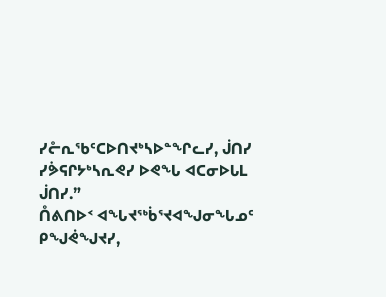ᓯᓔᕆᖃᑦᑕᐅᑎᔪᒃᓴᐅᓐᖏᓚᓯ, ᒎᑎᓯ ᓯᕘᕋᒋᔭᒃᓴᕆᕙᓯ ᐅᕙᖓ ᐊᑕᓂᐅᒐᒪ ᒎᑎᓯ.”
ᑍᕕᑎᐅᑉ ᐊᖓᔪᖅᑳᕐᔪᐊᖑᓂᖓᓄᑦ ᑭᖑᕚᖑᔪᓯ,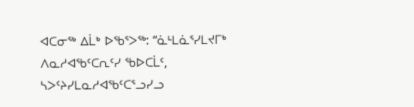ᐊᑕᓂᖅ ᐃᒫᒃ ᐅᖃᕐᐳᖅ: “ᓈᒻᒪᓈᕐᓯᒪᔪᒥᒃ ᐱᓇᓱᐊᖃᑦᑕᕆᑦᓯ ᖃᐅᑕᒫᑦ, ᓴᐳᑦᔨᓯᒪᓇᓱᐊᖃᑦᑕᕐᓗᓯᓗ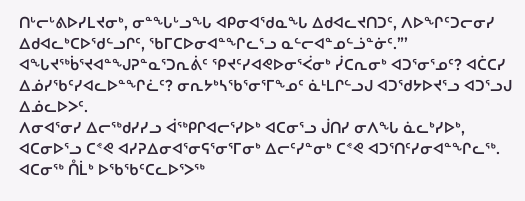ᑎᒡᓕᒡᕕᐅᓯᒪᔪᓂᒃ, ᓂᓐᖓᒡᓗᖓ ᐊᑭᓂᐊᖁᓇᖓ ᐃᑯᐊᓚᔪᑎᑐᑦ, ᐱᐅᖏᑦᑐᓕᓂᓯ ᐃᑯᐊᓚᒃᑕᐅᖁᓪᓗᒋᑦ, ᖃᒥᑕᐅᓂᐊᓐᖏᓚᕐᓗ ᓇᓪᓕᐊᓐᓄᓪᓘᓐᓃᑦ.”’
ᐊᖓᔪᖅᑳᕐᔪᐊᓐᖑᕈᓐᓇᕐᑐᕆᕖᑦ ᕿᔪᑦᓯᐊᕙᐅᓂᕐᐹᓂᒃ ᓰᑕᕆᓂᒃ ᐊᑐᕐᓂᕐᓄᑦ? ᐊᑖᑕᓯ ᐃᓅᓯᖃᑦᓯᐊᓚᐅᓐᖏᓛᑦ? ᓂᕆᔭᒃᓴᖃᕐᓂᕐᒥᖕᓄᑦ ᓈᒻᒪᒋᓪᓗᒍ ᐊᑐᖁᔭᐅᔪᕐᓗ ᐊᑐᕐᓗᒍ ᐃᓅᓚᐅᐳᑦ.
ᐱᓂᐊᕐᓂᓯ ᐃᓕᖅᑯᓯᓯᓗ ᐋᖅᑭᒋᐊᓕᕐᓯᐅᒃ ᐊᑕᓂᕐᓗ ᒎᑎᓯ ᓂᐱᖓ ᓈᓚᒃᓯᐅᒃ, ᐊᑕᓂᐅᕐᓗ ᑕᕝᕙ ᐊᓯᕈᐃᓂᐊᕐᓂᕋᕐᓂᕐᒥᓂᒃ ᐃᓕᑦᓯᓐᓂᒃ ᑕᕝᕙ ᐊᑐᕐᑎᑦᓯᓂᐊᓐᖏᓚᖅ.
ᐊᑕᓂᖅ ᑍᒫᒃ ᐅᖃᖃᑦᑕᓚᐅᕐᐳᖅ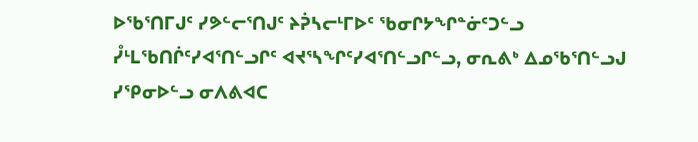ᐅᖃᕐᑎᒥᒍᑦ ᓯᕗᓪᓕᕐᑎᒍᑦ ᔨᕉᓴᓕᒻᒥᐅᑦ ᖃᓂᒋᔭᖏᓐᓃᑦᑐᓪᓗ ᓮᒻᒪᖃᑎᒌᑦᓯᐊᕐᑎᓪᓗᒋᑦ ᐊᔪᕐᓴᖏᑦᓯᐊᕐᑎᓪᓗᒋᓪᓗ, ᓂᕆᕕᒃ ᐃᓄᖃᕐᑎᓪᓗᒍ ᓯᕿᓂᐅᓪᓗ ᓂᐱᕕᐊᑕ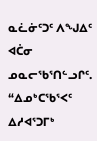ᓇᓛᓃᑦᑐᑦ ᐱᖑᐃᑦ ᐊᑖᓂ ᓄᓇᓕᖃᕐᑎᓪᓗᒋᑦ.
“ᐃᓄᒃᑕᖃᕐᐸᑦ ᐃᓱᐊᕐᑐᒥᒃ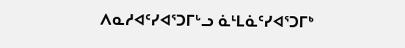ᐱᓇᓱᐊᑦᓯᐊᕐᑐᒥᒡᓗ ᓈᒻᒪᓈᑦᓯᐊᕐᑐᒥᒃ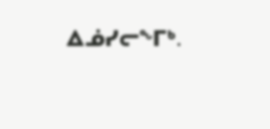ᐃᓅᓯᓕᖕᒥᒃ.